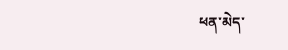ཕན་མེད་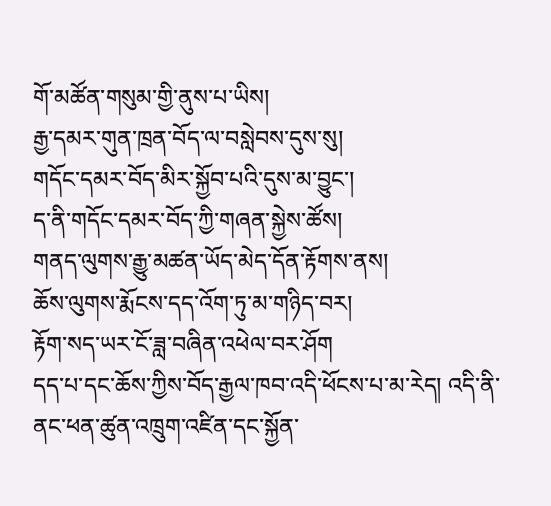གོ་མཚོན་གསུམ་གྱི་ནུས་པ་ཡིས།
རྒྱ་དམར་གུན་ཁྲན་བོད་ལ་བསླེབས་དུས་སུ།
གདོང་དམར་བོད་མིར་སྐྱོབ་པའི་དུས་མ་བྱུང་།
ད་ནི་གདོང་དམར་བོད་ཀྱི་གཞན་སྐྱེས་ཚོས།
གནད་ལུགས་རྒྱུ་མཚན་ཡོད་མེད་དོན་རྟོགས་ནས།
ཆོས་ལུགས་རྨོངས་དད་འོག་ཏུ་མ་གཉིད་བར།
རྟོག་སད་ཡར་ངོ་ཟླ་བཞིན་འཕེལ་བར་ཤོག
དད་པ་དང་ཆོས་ཀྱིས་བོད་རྒྱལ་ཁབ་འདི་ཕོངས་པ་མ་རེད། འདི་ནི་ནང་ཕན་ཚུན་འཁྲུག་འཛིན་དང་སྐྱོན་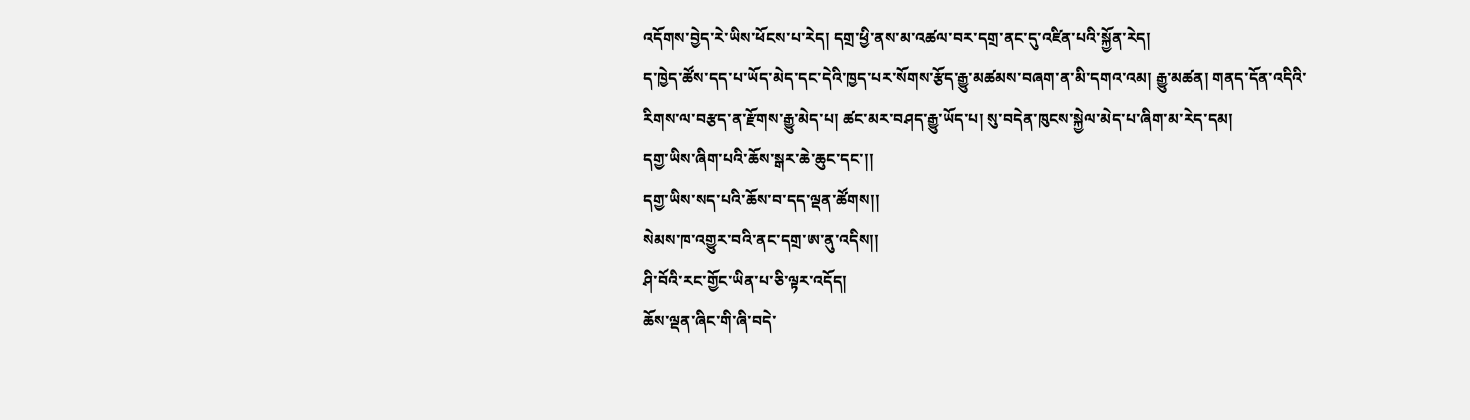འདོགས་བྱེད་རེ་ཡིས་ཕོངས་པ་རེད། དགྲ་ཕྱི་ནས་མ་འཚལ་བར་དགྲ་ནང་དུ་འཛིན་པའི་སྐྱོན་རེད།
ད་ཁྱེད་ཚོས་དད་པ་ཡོད་མེད་དང་དེའི་ཁྱད་པར་སོགས་རྩོད་རྒྱུ་མཚམས་བཞག་ན་མི་དགའ་འམ། རྒྱུ་མཚན། གནད་དོན་འདིའི་རིགས་ལ་བརྩད་ན་རྫོགས་རྒྱུ་མེད་པ། ཚང་མར་བཤད་རྒྱུ་ཡོད་པ། སུ་བདེན་ཁུངས་སྐྱེལ་མེད་པ་ཞིག་མ་རེད་དམ།
དགྱ་ཡིས་ཞིག་པའི་ཆོས་སྒར་ཆེ་ཆུང་དང་།།
དགྱ་ཡིས་སད་པའི་ཆོས་བ་དད་ལྡན་ཚོགས།།
སེམས་ཁ་འགྱུར་བའི་ནང་དགྲ་ཨ་ནུ་འདིས།།
ཤི་བོའི་རང་གྱོང་ཡིན་པ་ཅི་ལྟར་འདོད།
ཆོས་ལྡན་ཞིང་གི་ཞི་བདེ་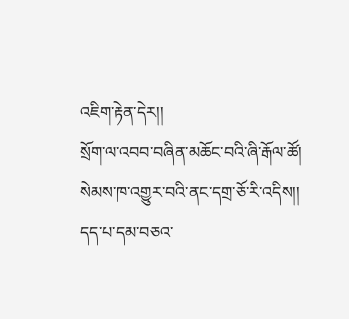འཇིག་རྟེན་དེར།།
སྲོག་ལ་འབབ་བཞིན་མཆོང་བའི་ཞི་རྒོལ་ཚོ།
སེམས་ཁ་འགྱུར་བའི་ནང་དགྲ་ཅོ་རི་འདིས།།
དད་པ་དམ་བཅའ་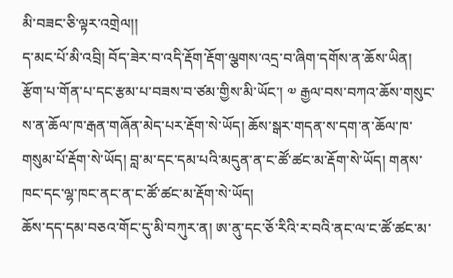མི་བཟང་ཅི་ལྟར་འགྲེལ།།
ད་མང་པོ་མི་འབྲི། བོད་ཟེར་བ་འདི་རྡོག་རྡོག་ལྕགས་འདྲ་བ་ཞིག་དགོས་ན་ཆོས་ཡིན། རྩོག་པ་གོན་པ་དང་རྩམ་པ་བཟས་བ་ཙམ་གྱིས་མི་ཡོང་། ༧ རྒྱལ་བས་བཀའ་ཆོས་གསུང་ས་ན་ཆོལ་ཁ་རྒན་གཞོན་མེད་པར་རྡོག་སེ་ཡོད། ཆོས་སྒར་གདན་ས་དག་ན་ཆོལ་ཁ་གསུམ་པོ་རྡོག་སེ་ཡོད། བླ་མ་དང་དམ་པའི་མདུན་ན་ང་ཚོ་ཚང་མ་རྡོག་སེ་ཡོད། གནས་ཁང་དང་ལྷ་ཁང་ནང་ན་ང་ཚོ་ཚང་མ་རྡོག་སེ་ཡོད།
ཆོས་དད་དམ་བཅའ་གོང་དུ་མི་བཀུར་ན། ཨ་ནུ་དང་ཅོ་རིའི་ར་བའི་ནང་ལ་ང་ཚོ་ཚང་མ་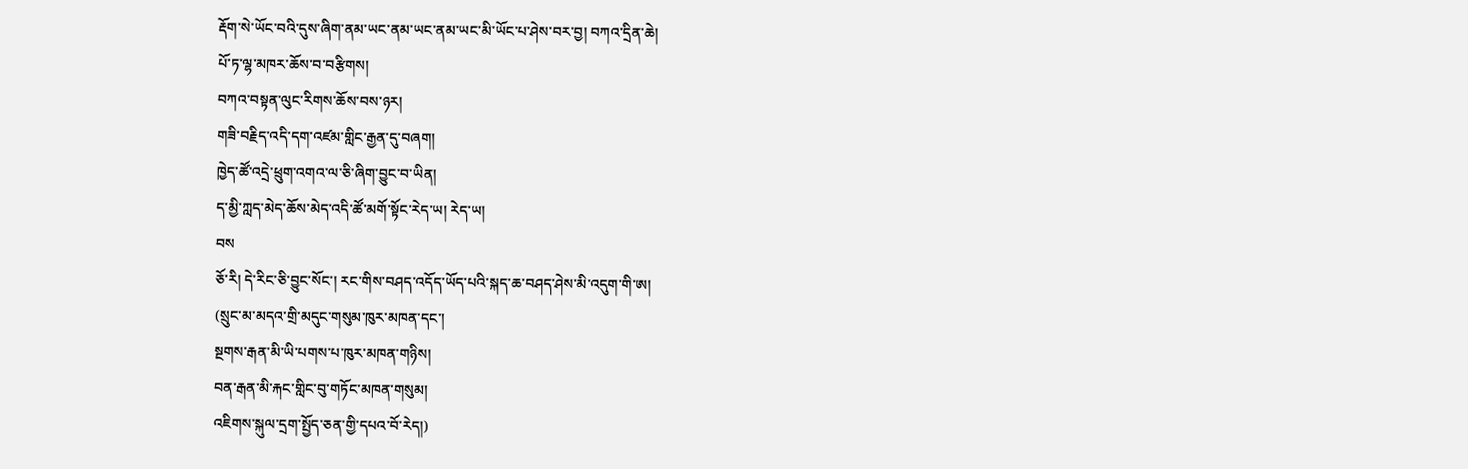རྡོག་སེ་ཡོང་བའི་དུས་ཞིག་ནམ་ཡང་ནམ་ཡང་ནམ་ཡང་མི་ཡོང་པ་ཤེས་བར་བྱ། བཀའ་དྲིན་ཆེ།
པོ་ཏ་ལྷ་མཁར་ཆོས་བ་བརྩིགས།
བཀའ་བསྟན་ལུང་རིགས་ཆོས་བས་ཉར།
གཟི་བརྗིད་འདི་དག་འཛམ་གླིང་རྒྱན་དུ་བཞག།
ཁྱེད་ཚོ་འདྲེ་ཕྲུག་འགའ་ལ་ཅི་ཞིག་བྱུང་བ་ཡིན།
ད་མྱི་ཀླད་མེད་ཆོས་མེད་འདི་ཚོ་མགོ་སྟོང་རེད་ཡ། རེད་ཡ།
བས
ཅོ་རི། དེ་རིང་ཅི་བྱུང་སོང་། རང་གིས་བཤད་འདོད་ཡོད་པའི་སྐད་ཆ་བཤད་ཤེས་མི་འདུག་གི་ཨ།
(སྲུང་མ་མདའ་གྲི་མདུང་གསུམ་ཁུར་མཁན་དང་།
སྔགས་རྒན་མི་ཡི་པགས་པ་ཁུར་མཁན་གཉིས།
བན་རྒན་མི་རྐང་གླིང་བུ་གཏོང་མཁན་གསུམ།
འཇིགས་སྐུལ་དྲག་སྤྱོད་ཅན་གྱི་དཔའ་བོ་རེད།)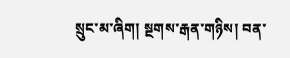སྲུང་མ་ཞིག། སྔགས་རྒན་གཉིས། བན་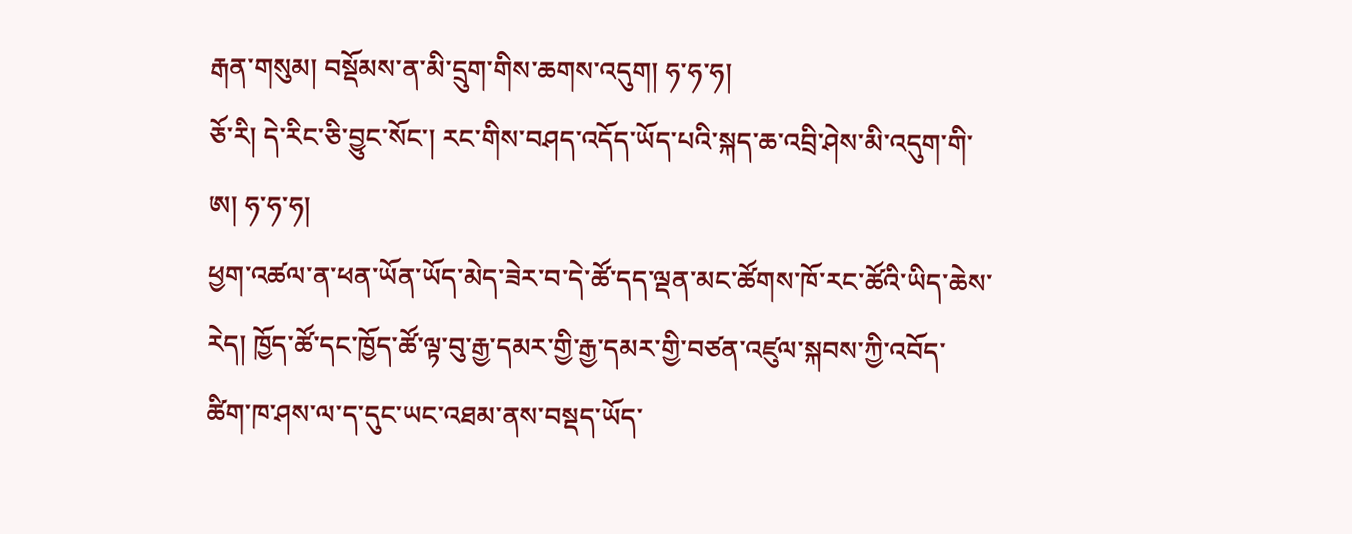རྒན་གསུམ། བསྡོམས་ན་མི་དྲུག་གིས་ཆགས་འདུག། ཧ་ཧ་ཧ།
ཅོ་རི། དེ་རིང་ཅི་བྱུང་སོང་། རང་གིས་བཤད་འདོད་ཡོད་པའི་སྐད་ཆ་འབྲི་ཤེས་མི་འདུག་གི་ཨ། ཧ་ཧ་ཧ།
ཕྱག་འཚལ་ན་ཕན་ཡོན་ཡོད་མེད་ཟེར་བ་དེ་ཚོ་དད་ལྡན་མང་ཚོགས་ཁོ་རང་ཚོའི་ཡིད་ཆེས་རེད། ཁྱོད་ཚོ་དང་ཁྱོད་ཚོ་ལྟ་བུ་རྒྱ་དམར་གྱི་རྒྱ་དམར་གྱི་བཙན་འཛུལ་སྐབས་ཀྱི་འབོད་ཚིག་ཁ་ཤས་ལ་ད་དུང་ཡང་འཐམ་ནས་བསྡད་ཡོད་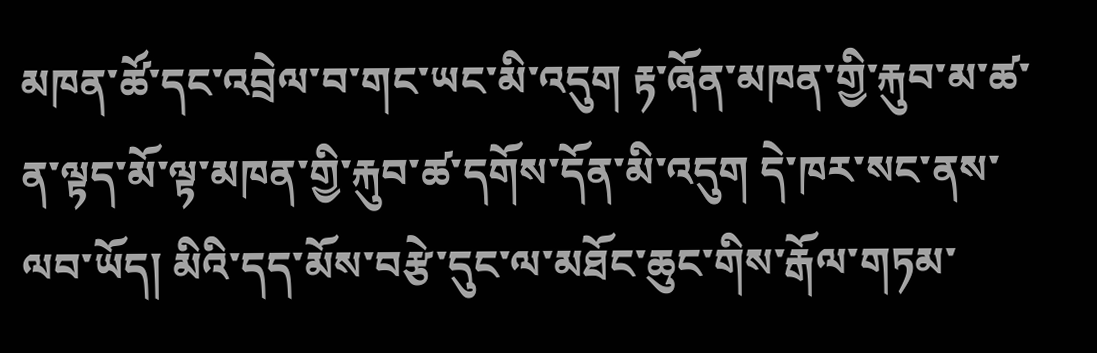མཁན་ཚོ་དང་འབྲེལ་བ་གང་ཡང་མི་འདུག རྟ་ཞོན་མཁན་གྱི་རྐུབ་མ་ཚ་ན་ལྟད་མོ་ལྟ་མཁན་གྱི་རྐུབ་ཚ་དགོས་དོན་མི་འདུག དེ་ཁར་སང་ནས་ལབ་ཡོད། མིའི་དད་མོས་བརྩེ་དུང་ལ་མཐོང་ཆུང་གིས་རྒོལ་གཏམ་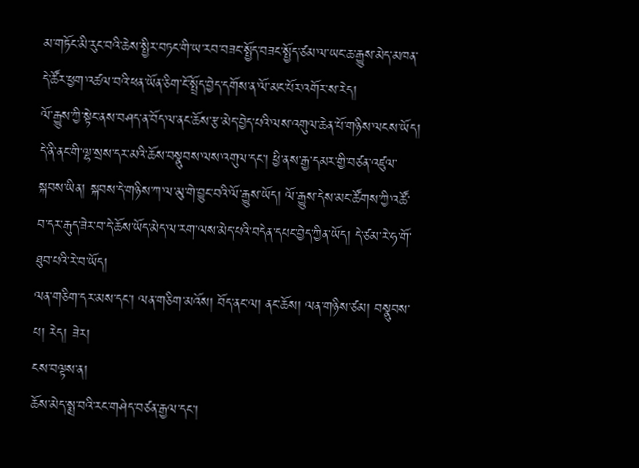མ་གཏོང་མི་རུང་བའི་ཆེས་སྤྱིར་བཏང་གི་ཡ་རབ་བཟང་སྤྱོད་བཟང་སྤྱོད་ཙམ་ལ་ཡང་ཆ་རྒྱུས་མེད་མཁན་དེ་ཚོར་ཕྱག་འཚལ་བའི་ཕན་ཡོན་ཅིག་ངོ་སྤྲོད་བྱེད་དགོས་ན་ལོ་མང་པོར་འགོར་ས་རེད།
ལོ་རྒྱུས་ཀྱི་སྟེང་ནས་བཤད་ན་བོད་ལ་ནང་ཆོས་རྩ་མེད་བྱེད་པའི་ལས་འགུལ་ཆེན་པོ་གཉིས་ལངས་ཡོད། དེ་ནི་ནང་གི་ལྷ་སྲས་དར་མའི་ཆོས་བསྣུབས་ལས་འགུལ་དང་། ཕྱི་ནས་རྒྱ་དམར་གྱི་བཙན་འཛུལ་སྐབས་ཡིན། སྐབས་དེ་གཉིས་ཀ་ལ་མུ་གེ་བྱུང་བའི་ལོ་རྒྱུས་ཡོད། ལོ་རྒྱུས་དེས་མང་ཚོགས་ཀྱི་འཚོ་བ་དར་རྒུད་ཟེར་བ་དེ་ཆོས་ཡོད་མེད་ལ་རག་ལས་མེད་པའི་བདེན་དཔང་བྱེད་ཀྱིན་ཡོད། དེ་ཙམ་རེ་ཧ་གོ་ཐུབ་པའི་རེ་བ་ཡོད།
ལན་གཅིག་དར་མས་དང་། ལན་གཅིག་མའོས། བོད་ནང་ལ། ནང་ཆོས། ལན་གཉིས་ཙམ། བསྣུབས་པ། རེད། ཟེར།
ངས་བལྟས་ན།
ཆོས་མེད་སྨྲ་བའི་རང་གཤེད་བཙན་རྒྱལ་དང་།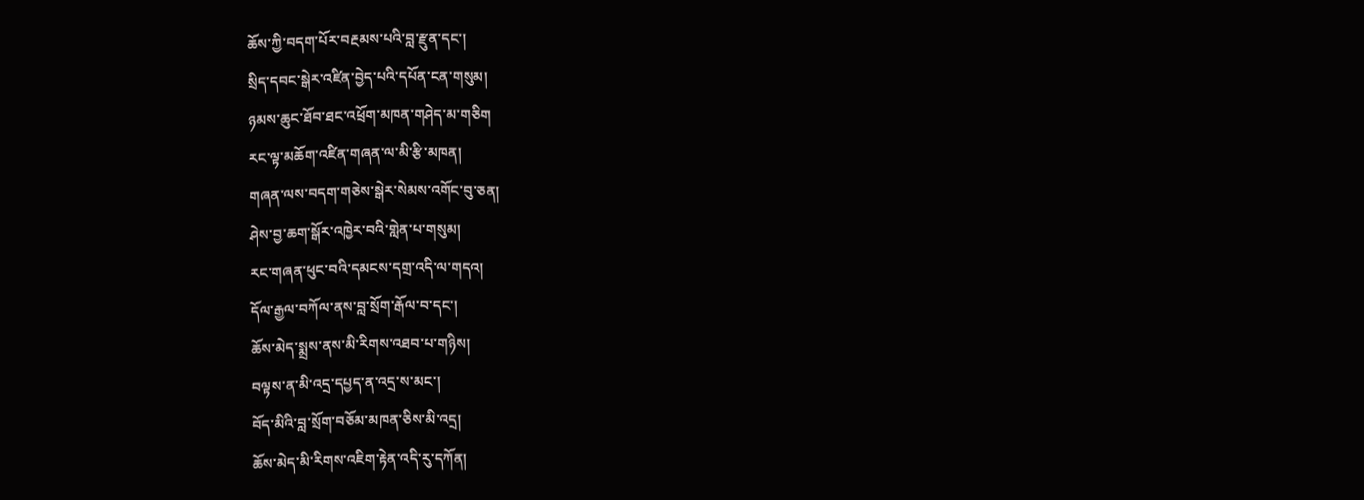ཆོས་ཀྱི་བདག་པོར་བརྔམས་པའི་བླ་རྫུན་དང་།
སྲིད་དབང་སྒེར་འཛིན་བྱེད་པའི་དཔོན་ངན་གསུམ།
ཉམས་ཆུང་ཐོབ་ཐང་འཕྲོག་མཁན་གཤེད་མ་གཅིག
རང་ལྟ་མཆོག་འཛིན་གཞན་ལ་མི་རྩི་མཁན།
གཞན་ལས་བདག་གཅེས་སྒེར་སེམས་འགོང་བུ་ཅན།
ཤེས་བྱ་ཆག་སྒོར་འཁྱེར་བའི་གླེན་པ་གསུམ།
རང་གཞན་ཕུང་བའི་དམངས་དགྲ་འདི་ལ་གདའ།
དོལ་རྒྱལ་བཀོལ་ནས་བླ་སྲོག་རྒོལ་བ་དང་།
ཆོས་མེད་སྨྲས་ནས་མི་རིགས་འཐབ་པ་གཉིས།
བལྟས་ན་མི་འདྲ་དཔྱད་ན་འདྲ་ས་མང་།
བོད་མིའི་བླ་སྲོག་བཅོམ་མཁན་ཅིས་མི་འདྲ།
ཆོས་མེད་མི་རིགས་འཇིག་རྟེན་འདི་རུ་དཀོན།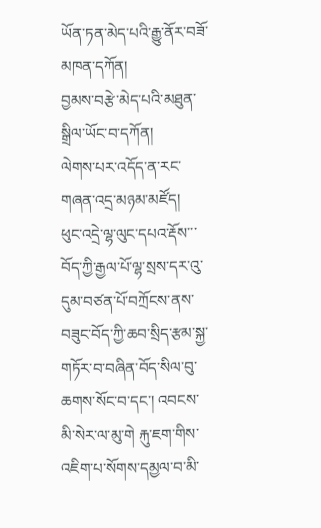ཡོན་ཏན་མེད་པའི་རྒྱུ་ནོར་བཟོ་མཁན་དཀོན།
བྱམས་བརྩེ་མེད་པའི་མཐུན་སྒྲིལ་ཡོང་བ་དཀོན།
ལེགས་པར་འདོད་ན་རང་གཞན་འདྲ་མཉམ་མཛོད།
ཕུང་འདྲེ་ལྷ་ལུང་དཔའ་རྡོས་་་བོད་ཀྱི་རྒྱལ་པོ་ལྷ་སྲས་དར་འུ་དུམ་བཙན་པོ་བཀྲོངས་ནས་བཟུང་བོད་ཀྱི་ཆབ་སྲིད་རྩམ་སྐྱ་གཏོར་བ་བཞིན་བོད་སིལ་བུ་ཆགས་སོང་བ་དང་། འབངས་མི་སེར་ལ་མུ་གེ རྐུ་ཇག་གིས་འཇིག་པ་སོགས་དམྱལ་བ་མི་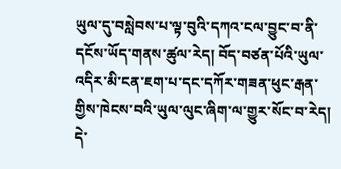ཡུལ་དུ་བསླེབས་པ་ལྟ་བུའི་དཀའ་ངལ་བྱུང་བ་ནི་དངོས་ཡོད་གནས་ཚུལ་རེད། བོད་བཙན་པོའི་ཡུལ་འདིར་མི་ངན་ཇག་པ་དང་དཀོར་གཟན་ཕུང་རྒན་གྱིས་ཁེངས་བའི་ཡུལ་ལུང་ཞིག་ལ་གྱུར་སོང་བ་རེད།
དེ་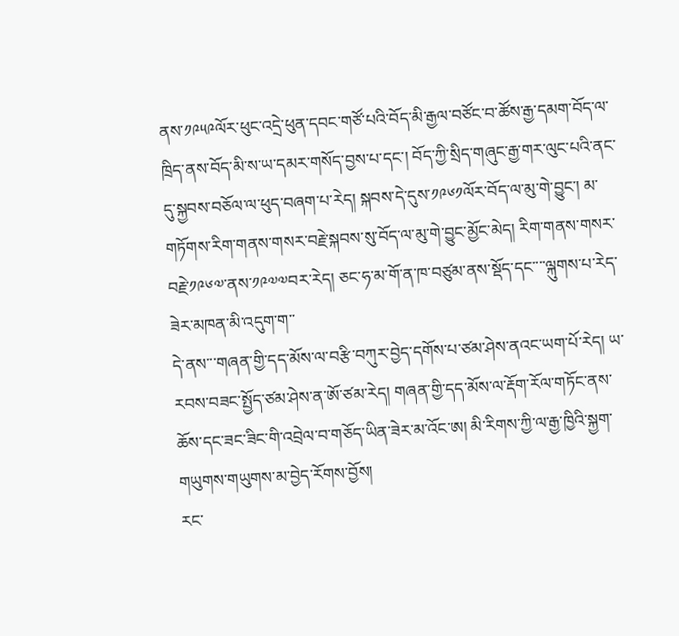ནས་༡༩༥༩ལོར་ཕུང་འདྲེ་ཕུན་དབང་གཙོ་པའི་བོད་མི་རྒྱལ་བཙོང་བ་ཚོས་རྒྱ་དམག་བོད་ལ་ཁྲིད་ནས་བོད་མི་ས་ཡ་དམར་གསོད་བྱས་པ་དང་། བོད་ཀྱི་སྲིད་གཞུང་རྒྱ་གར་ལུང་པའི་ནང་དུ་སྐྱབས་བཅོལ་ལ་ཕུད་བཞག་པ་རེད། སྐབས་དེ་དུས་༡༩༦༡ལོར་བོད་ལ་མུ་གེ་བྱུང་། མ་གཏོགས་རིག་གནས་གསར་བརྗེ་སྐབས་སུ་བོད་ལ་མུ་གེ་བྱུང་མྱོང་མེད། རིག་གནས་གསར་བརྗེ་༡༩༦༧་ནས་༡༩༧༧བར་རེད། ཅང་ཧ་མ་གོ་ན་ཁ་བཙུམ་ནས་སྡོད་དང་་་་ལྐུགས་པ་རེད་ཟེར་མཁན་མི་འདུག་ག་་
དེ་ནས་་་གཞན་གྱི་དད་མོས་ལ་བརྩི་བཀུར་བྱེད་དགོས་པ་ཙམ་ཤེས་ནའང་ཡག་པོ་རེད། ཡ་རབས་བཟང་སྤྱོད་ཙམ་ཤེས་ན་ཨོ་ཙམ་རེད། གཞན་གྱི་དད་མོས་ལ་རྡོག་རོལ་གཏོང་ནས་ཆོས་དང་ཟང་ཟིང་གི་འབྲེལ་བ་གཅོད་ཡིན་ཟེར་མ་འོང་ཨ། མི་རིགས་ཀྱི་ལ་རྒྱ་ཁྱིའི་སྐྱག་གཡུགས་གཡུགས་མ་བྱེད་རོགས་བྱོས།
རང་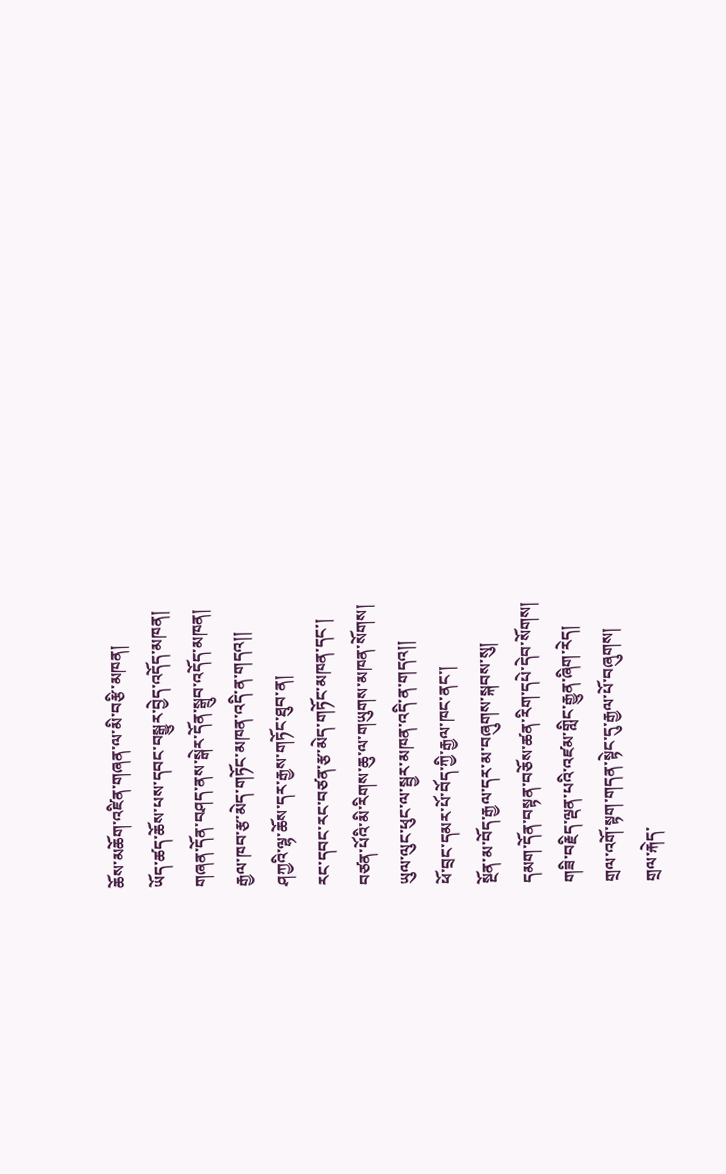ཆོས་མཆོག་འཛིན་གཞན་ལ་མི་བརྩི་མཁན།
ཡོད་ཚད་ཆོས་པས་དབང་བསྒྱུར་བྱེད་འདོད་མཁན།
གཞན་དོན་བཤད་ནས་སྒེར་དོན་སྒྲུབ་འདོད་མཁན།
རྒྱལ་ཁབ་རྩ་མེད་གཏོང་མཁན་འདི་ན་གདའ།།
ཤཀྱའི་ལྷ་ཆོས་དར་རྒྱས་གཏོང་ཐུབ་ན།
རང་དབང་རང་བཙན་རྩ་མེད་གཏོང་མཁན་དང་།
བཙན་པོའི་མི་རིགས་ཆུ་ལ་གཡུགས་མཁན་སོགས།
ཡུལ་ལུང་ཕུང་ལ་སྦྱར་མཁན་འདི་ན་གདའ།།
ཕོ་བྲང་དམར་པོ་བོད་ཀྱི་རྒྱལ་ཁང་ནང་།
སྔོན་མ་བོད་རྒྱལ་དར་མ་བཞུགས་སྐབས་སུ།
དམག་དོན་བསྟན་བཅོས་ཚན་རིག་དཔེ་དེབ་སོགས།
གཟི་བརྗིད་ལྡན་པའི་འཛམ་གླིང་རྒྱུན་ཞིག་རེད།
གྲལ་འགོ་སྟག་གདན་སྟེང་དུ་རྒྱལ་པོ་བཞུགས།
གྲལ་རྐེད་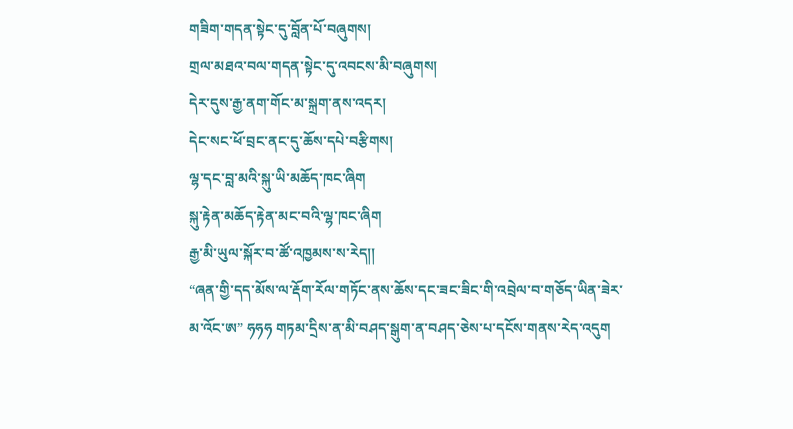གཟིག་གདན་སྟེང་དུ་བློན་པོ་བཞུགས།
གྲལ་མཐའ་བལ་གདན་སྟེང་དུ་འབངས་མི་བཞུགས།
དེར་དུས་རྒྱ་ནག་གོང་མ་སྐྲག་ནས་འདར།
དེང་སང་ཕོ་བྲང་ནང་དུ་ཆོས་དཔེ་བརྩིགས།
ལྷ་དང་བླ་མའི་སྐུ་ཡི་མཆོད་ཁང་ཞིག
སྐུ་རྟེན་མཆོད་རྟེན་མང་བའི་ལྷ་ཁང་ཞིག
རྒྱ་མི་ཡུལ་སྐོར་བ་ཚོ་འཁྱམས་ས་རེད།།
“ཞན་གྱི་དད་མོས་ལ་རྡོག་རོལ་གཏོང་ནས་ཆོས་དང་ཟང་ཟིང་གི་འབྲེལ་བ་གཅོད་ཡིན་ཟེར་མ་འོང་ཨ” ཧཧཧ གཏམ་དྲིས་ན་མི་བཤད་སྒུག་ན་བཤད་ཅེས་པ་དངོས་གནས་རེད་འདུག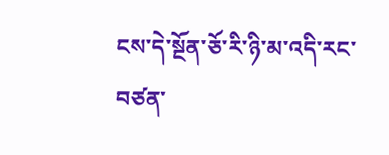ངས་དེ་སྔོན་ཅོ་རི་ཉི་མ་འདི་རང་བཙན་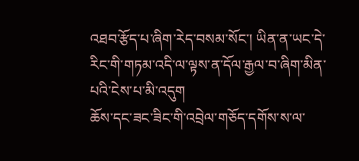འཐབ་རྩོད་པ་ཞིག་རེད་བསམ་སོང་། ཡིན་ན་ཡང་དེ་རིང་གི་གཏམ་འདི་ལ་ལྟས་ན་དོལ་རྒྱལ་བ་ཞིག་མིན་པའི་ངེས་པ་མི་འདུག
ཆོས་དང་ཟང་ཟིང་གི་འབྲེལ་གཅོད་དགོས་ས་ལ་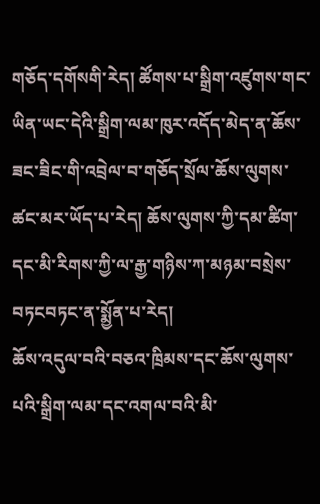གཅོད་དགོསགི་རེད། ཚོགས་པ་སྒྲིག་འཛུགས་གང་ཡིན་ཡང་དེའི་སྒྲིག་ལམ་ཁུར་འདོད་མེད་ན་ཆོས་ཟང་ཟིང་གི་འབྲེལ་བ་གཅོད་སྲོལ་ཆོས་ལུགས་ཚང་མར་ཡོད་པ་རེད། ཆོས་ལུགས་ཀྱི་དམ་ཚིག་དང་མི་རིགས་ཀྱི་ལ་རྒྱ་གཉིས་ཀ་མཉམ་བསྲེས་བཏངབཏང་ན་སྨྱོན་པ་རེད།
ཆོས་འདུལ་བའི་བཅའ་ཁྲིམས་དང་ཆོས་ལུགས་པའི་སྒྲིག་ལམ་དང་འགལ་བའི་མི་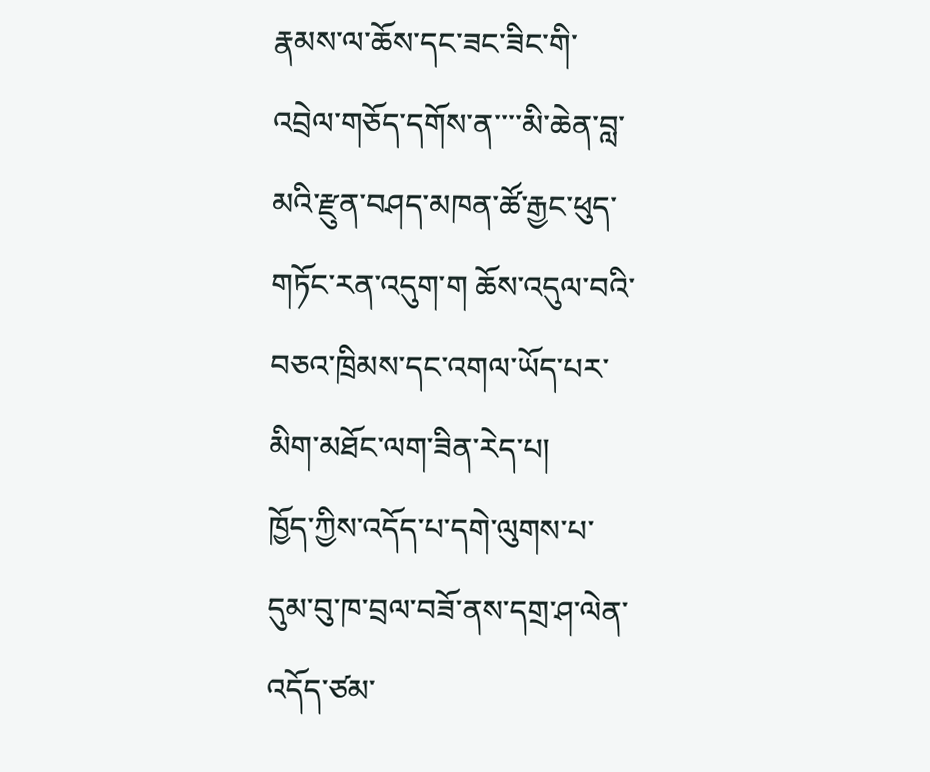རྣམས་ལ་ཆོས་དང་ཟང་ཟིང་གི་འབྲེལ་གཅོད་དགོས་ན་་་་མི་ཆེན་བླ་མའི་རྫུན་བཤད་མཁན་ཚོ་རྒྱང་ཕུད་གཏོང་རན་འདུག་ག ཆོས་འདུལ་བའི་བཅའ་ཁྲིམས་དང་འགལ་ཡོད་པར་མིག་མཐོང་ལག་ཟིན་རེད་པ།
ཁྱོད་ཀྱིས་འདོད་པ་དགེ་ལུགས་པ་དུམ་བུ་ཁ་བྲལ་བཟོ་ནས་དགྲ་ཤ་ལེན་འདོད་ཙམ་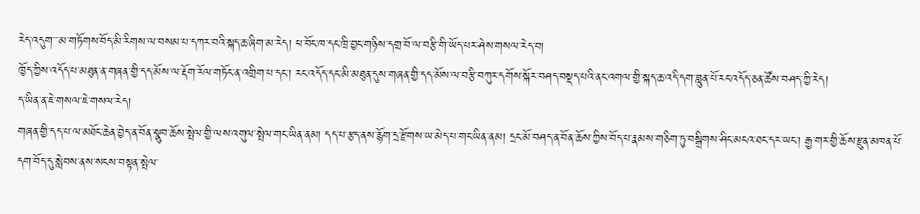རེད་འདུག་་་མ་གཏོགས་བོད་མི་རིགས་ལ་བསམ་པ་དཀར་བའི་སྐད་ཆ་ཞིག་མ་རེད། ཕ་བོང་ཁ་དང་ཁྲི་བྱང་གཉིས་དགྲ་བོ་ལ་བརྩི་གི་ཡོད་པར་ཤེས་གསལ་རེད་བ།
ཁྱོད་ཀྱིས་འདོད་པ་མཐུན་ན་གཞན་གྱི་དད་མོས་ལ་རྡོག་རོལ་གཏོང་ན་འགྲིག་པ་དང་། རང་འདོད་དང་མི་མཐུན་དུས་གཞན་གྱི་དད་མོས་ལ་བརྩི་བཀུར་དགོས་སྐོར་བཤད་བསྡད་པའི་ནང་འགལ་གྱི་སྐད་ཆ་འདི་དག་བླུན་པོ་རང་འདོད་ཅན་ཚོས་བཤད་ཀྱི་རེད།
ད་ཡིན་ན་ཇེ་གསལ་ཇེ་གསལ་རེད།
གཞན་གྱི་དད་པ་ལ་མཐོང་ཆེན་བྱེད་ན་བོན་སྣུབ་ཆོས་སྤེལ་གྱི་ལས་འགུལ་སྤེལ་གང་ཡིན་ནམ། དད་པ་རྩད་ནས་རྙོག་དྲ་རྫོགས་ཡ་མེད་པ་གང་ཡིན་ནམ། དྲང་མོ་བཤད་ན་བོན་ཆོས་ཀྱིས་བོད་པ་རྣམས་གཅིག་ཏུ་བསྒྲིགས་ཤིང་མངའ་ཐང་དར་ཡང་། རྒྱ་གར་གྱི་ཆོས་རྫུན་མཁན་པོ་དག་བོད་དུ་སླེབས་ནས་སངས་བསྟན་སྤེལ་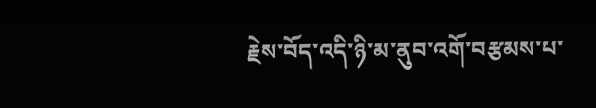རྗེས་བོད་འདི་ཉི་མ་ནུབ་འགོ་བརྩམས་པ་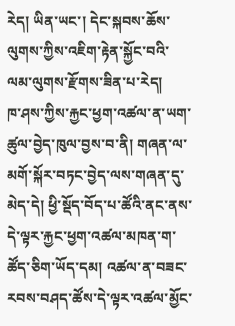རེད། ཡིན་ཡང་། དེང་སྐབས་ཆོས་ལུགས་ཀྱིས་འཇིག་རྟེན་སྐྱོང་བའི་ལམ་ལུགས་རྫོགས་ཟིན་པ་རེད།
ཁ་ཤས་ཀྱིས་རྐྱང་ཕྱག་འཚལ་ན་ཡག་ཚུལ་བྱེད་ཁུལ་བྱས་བ་ནི། གཞན་ལ་མགོ་སྐོར་བཏང་བྱེད་ལས་གཞན་དུ་མེད་དེ། ཕྱི་སྡོད་བོད་པ་ཚོའི་ནང་ནས་དེ་ལྟར་རྐྱང་ཕྱག་འཚལ་མཁན་ག་ཚོད་ཅིག་ཡོད་དམ། འཚལ་ན་བཟང་རབས་བཤད་ཚོས་དེ་ལྟར་འཚལ་མྱོང་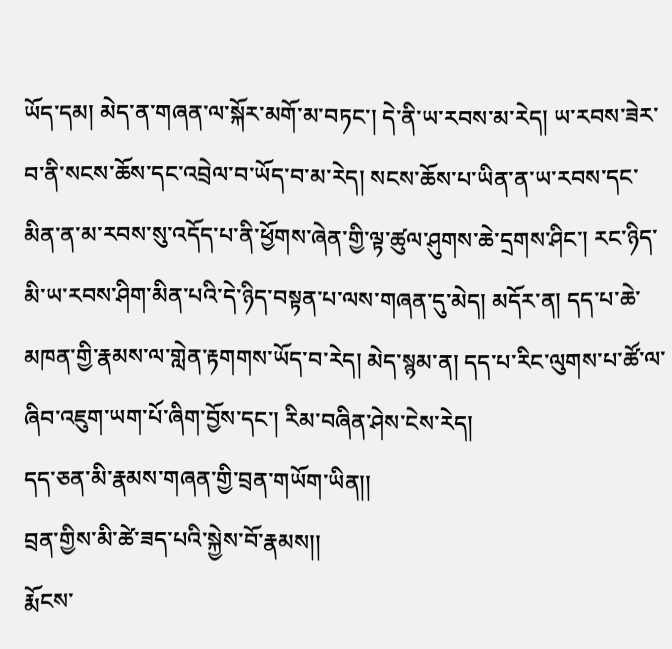ཡོད་དམ། མེད་ན་གཞན་ལ་སྐོར་མགོ་མ་བཏང་། དེ་ནི་ཡ་རབས་མ་རེད། ཡ་རབས་ཟེར་བ་ནི་སངས་ཆོས་དང་འབྲེལ་བ་ཡོད་བ་མ་རེད། སངས་ཆོས་པ་ཡིན་ན་ཡ་རབས་དང་མིན་ན་མ་རབས་སུ་འདོད་པ་ནི་ཕྱོགས་ཞེན་གྱི་ལྟ་ཚུལ་ཤུགས་ཆེ་དྲགས་ཤིང་། རང་ཉིད་མི་ཡ་རབས་ཤིག་མིན་པའི་དེ་ཉིད་བསྟན་པ་ལས་གཞན་དུ་མེད། མདོར་ན། དད་པ་ཆེ་མཁན་གྱི་རྣམས་ལ་གླེན་རྟགགས་ཡོད་བ་རེད། མེད་སྙམ་ན། དད་པ་རིང་ལུགས་པ་ཚོ་ལ་ཞིབ་འཇུག་ཡག་པོ་ཞིག་བྱོས་དང་། རིམ་བཞིན་ཤེས་ངེས་རེད།
དད་ཅན་མི་རྣམས་གཞན་གྱི་བྲན་གཡོག་ཡིན།།
བྲན་གྱིས་མི་ཚེ་ཟད་པའི་སྐྱེས་བོ་རྣམས།།
རྨོངས་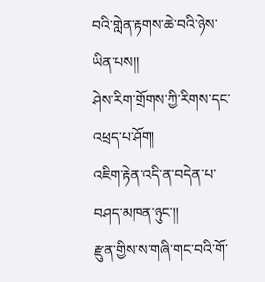བའི་གླེན་རྟགས་ཆེ་བའི་ཉེས་ཡིན་པས།།
ཤེས་རིག་གྲོགས་ཀྱི་རིགས་དང་འཕྲད་པ་ཤོག།
འཇིག་རྟེན་འདི་ན་བདེན་པ་བཤད་མཁན་ཉུང་།།
རྫུན་གྱིས་ས་གཞི་གང་བའི་གོ་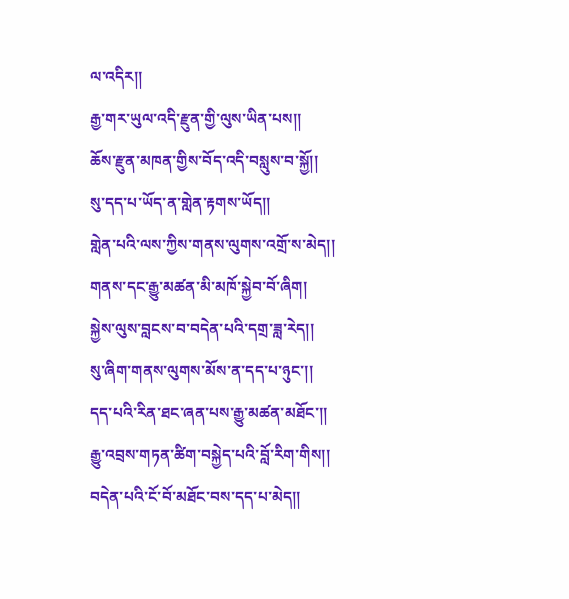ལ་འདིར།།
རྒྱ་གར་ཡུལ་འདི་རྫུན་གྱི་ལུས་ཡིན་པས།།
ཆོས་རྫུན་མཁན་གྱིས་བོད་འདི་བསླུས་བ་སྐྱོ།།
སུ་དད་པ་ཡོད་ན་གླེན་རྟགས་ཡོད།།
གླེན་པའི་ལས་ཀྱིས་གནས་ལུགས་འགྲོ་ས་མེད།།
གནས་དང་རྒྱུ་མཚན་མི་མཁོ་སྐྱེབ་བོ་ཞིག།
སྐྱེས་ལུས་བླངས་བ་བདེན་པའི་དགྲ་ཟླ་རེད།།
སུ་ཞིག་གནས་ལུགས་མོས་ན་དད་པ་ཉུང་།།
དད་པའི་རིན་ཐང་ཞན་པས་རྒྱུ་མཚན་མཐོང་།།
རྒྱུ་འབྲས་གཏན་ཚིག་བསྐྱེད་པའི་བློ་རིག་གིས།།
བདེན་པའི་ངོ་བོ་མཐོང་བས་དད་པ་མེད།།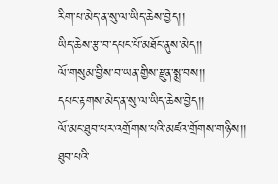རིག་པ་མེད་ན་སུ་ལ་ཡིད་ཆེས་བྱེད།།
ཡིད་ཆེས་རྩ་བ་དཔང་པོ་མཐོང་ནུས་མེད།།
ལོ་གསུམ་བྱིས་བ་ཡན་གྱིས་རྫུན་སྨྲ་བས།།
དཔང་རྟགས་མེད་ན་སུ་ལ་ཡིད་ཆེས་བྱེད།།
ལོ་མང་ཐུབ་པར་འགྲོགས་པའི་མཛའ་གྲོགས་གཉིས།།
ཐུབ་པའི་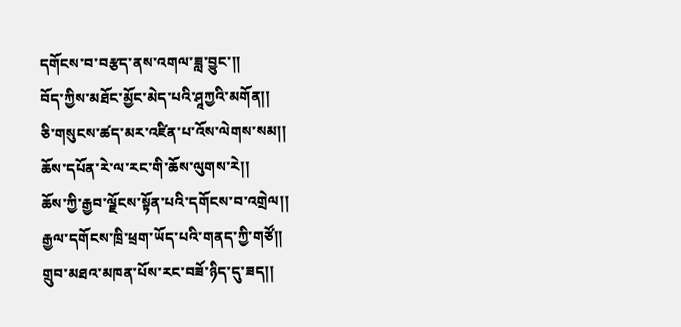དགོངས་བ་བརྩད་ནས་འགལ་ཟླ་བྱུང་།།
བོད་ཀྱིས་མཐོང་མྱོང་མེད་པའི་ཤཱཀྱའི་མགོན།།
ཅི་གསུངས་ཚད་མར་འཛིན་པ་འོས་ལེགས་སམ།།
ཆོས་དཔོན་རེ་ལ་རང་གི་ཆོས་ལུགས་རེ།།
ཆོས་ཀྱི་རྒྱབ་ལྗོངས་སྟོན་པའི་དགོངས་བ་འགྲེལ།།
རྒྱལ་དགོངས་ཁྲི་ཕྲག་ཡོད་པའི་གནད་ཀྱི་གཙོ།།
གྲུབ་མཐའ་མཁན་པོས་རང་བཟོ་ཉིད་དུ་ཟད།།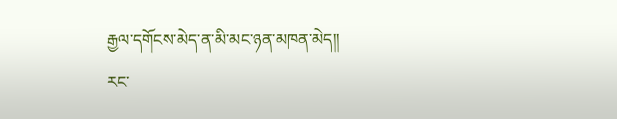རྒྱལ་དགོངས་མེད་ན་མི་མང་ཉན་མཁན་མེད།།
རང་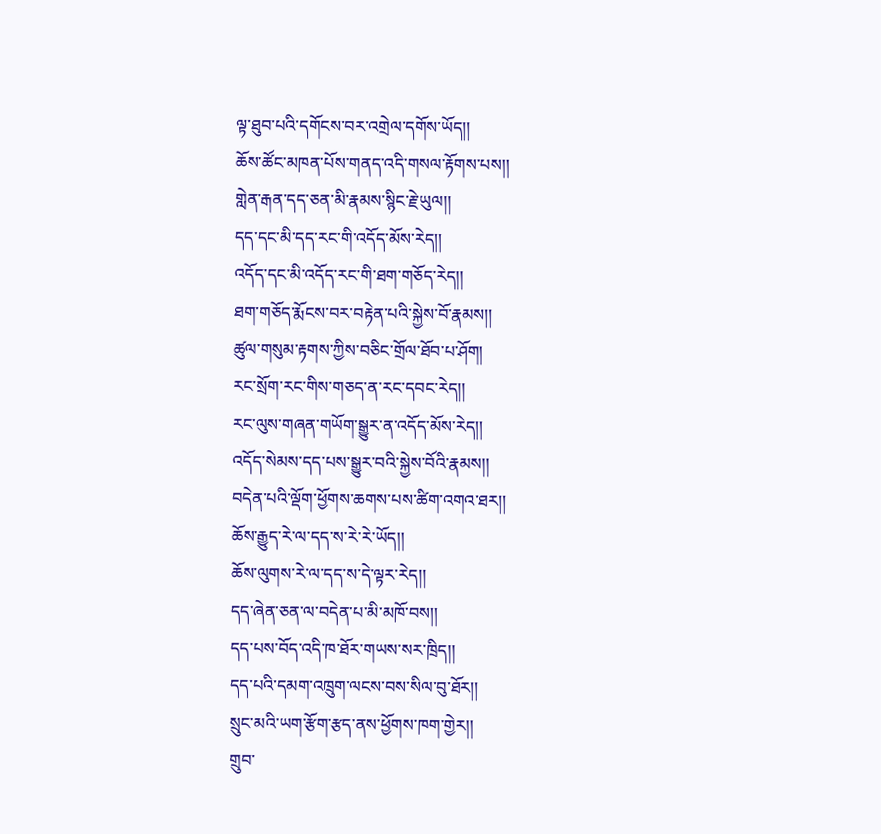ལྟ་ཐུབ་པའི་དགོངས་བར་འགྲེལ་དགོས་ཡོད།།
ཆོས་ཚོང་མཁན་པོས་གནད་འདི་གསལ་རྟོགས་པས།།
གླེན་རྒན་དད་ཅན་མི་རྣམས་སྙིང་རྗེ་ཡུལ།།
དད་དང་མི་དད་རང་གི་འདོད་མོས་རེད།།
འདོད་དང་མི་འདོད་རང་གི་ཐག་གཅོད་རེད།།
ཐག་གཅོད་རྨོངས་བར་བརྟེན་པའི་སྐྱེས་བོ་རྣམས།།
ཚུལ་གསུམ་རྟགས་ཀྱིས་བཅིང་གྲོལ་ཐོབ་པ་ཤོག།
རང་སྲོག་རང་གིས་གཅད་ན་རང་དབང་རེད།།
རང་ལུས་གཞན་གཡོག་སྒྱུར་ན་འདོད་མོས་རེད།།
འདོད་སེམས་དད་པས་སྒྱུར་བའི་སྐྱེས་བོའི་རྣམས།།
བདེན་པའི་ལྡོག་ཕྱོགས་ཆགས་པས་ཚིག་འགའ་ཐར།།
ཆོས་རྒྱུད་རེ་ལ་དད་ས་རེ་རེ་ཡོད།།
ཆོས་ལུགས་རེ་ལ་དད་ས་དེ་ལྟར་རེད།།
དད་ཞེན་ཅན་ལ་བདེན་པ་མི་མཁོ་བས།།
དད་པས་བོད་འདི་ཁ་ཐོར་གཡས་སར་ཁྲིད།།
དད་པའི་དམག་འཁྲུག་ལངས་བས་སིལ་བུ་ཐོར།།
སྲུང་མའི་ཡག་རྩོག་རྩད་ནས་ཕྱོགས་ཁག་གྱེར།།
གྲུབ་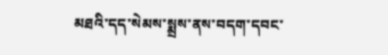མཐའི་དད་སེམས་སྨྲས་ནས་བདག་དབང་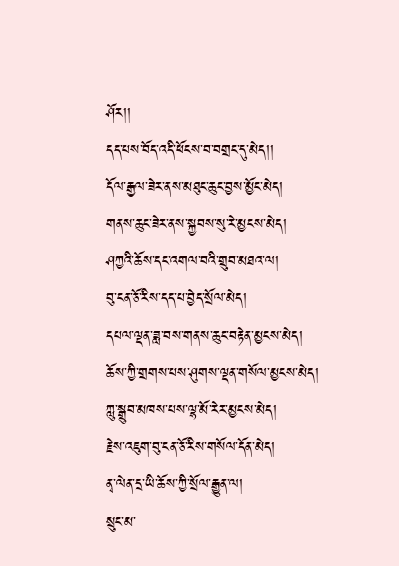ཤོར།།
དད་པས་བོད་འདི་ཕོངས་བ་བགྲང་དུ་མེད།།
དོལ་རྒྱལ་ཟེར་ནས་མཐུང་ཆུང་བྱས་མྱོང་མེད།
གནས་ཆུང་ཟེར་ནས་སྐྱབས་སུ་རེ་མྱངས་མེད།
ཤཀྱའི་ཆོས་དང་འགལ་བའི་གྲུབ་མཐའ་ལ།
བུ་ངན་ཅོ་རིས་དད་པ་བྱེད་སྲོལ་མེད།
དཔལ་ལྡན་ཟླ་བས་གནས་ཆུང་བརྟེན་མྱངས་མེད།
ཆོས་ཀྱི་གྲགས་པས་ཤུགས་ལྡན་གསོལ་མྱངས་མེད།
ཀླུ་སྒྲུབ་མཁས་པས་ལྷ་མོ་རེར་མྱངས་མེད།
རྗེས་འཇུག་བུ་ངན་ཅོ་རིས་གསོལ་དོན་མེད།
ནྭ་ལེན་དྲ་ཡི་ཆོས་ཀྱི་སྲོལ་རྒྱུན་ལ།
སྲུང་མ་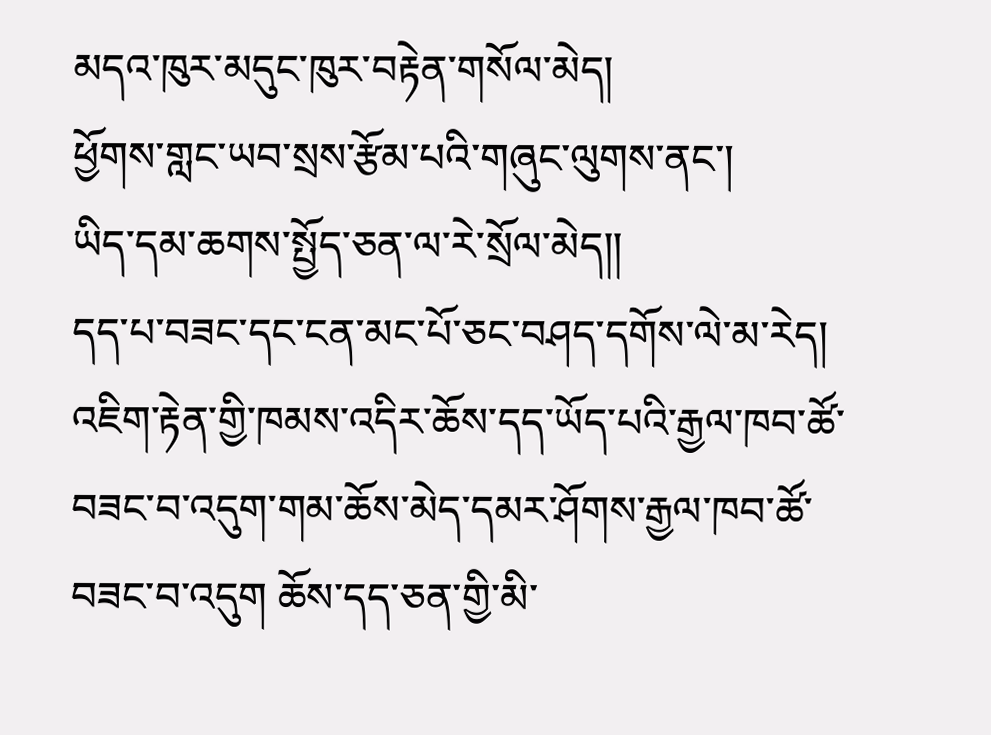མདའ་ཁུར་མདུང་ཁུར་བརྟེན་གསོལ་མེད།
ཕྱོགས་གླང་ཡབ་སྲས་རྩོམ་པའི་གཞུང་ལུགས་ནང་།
ཡིད་དམ་ཆགས་སྤྱོད་ཅན་ལ་རེ་སྲོལ་མེད།།
དད་པ་བཟང་དང་ངན་མང་པོ་ཅང་བཤད་དགོས་ལེ་མ་རེད། འཇིག་རྟེན་གྱི་ཁམས་འདིར་ཆོས་དད་ཡོད་པའི་རྒྱལ་ཁབ་ཚོ་བཟང་བ་འདུག་གམ་ཆོས་མེད་དམར་ཤོགས་རྒྱལ་ཁབ་ཚོ་བཟང་བ་འདུག ཆོས་དད་ཅན་གྱི་མི་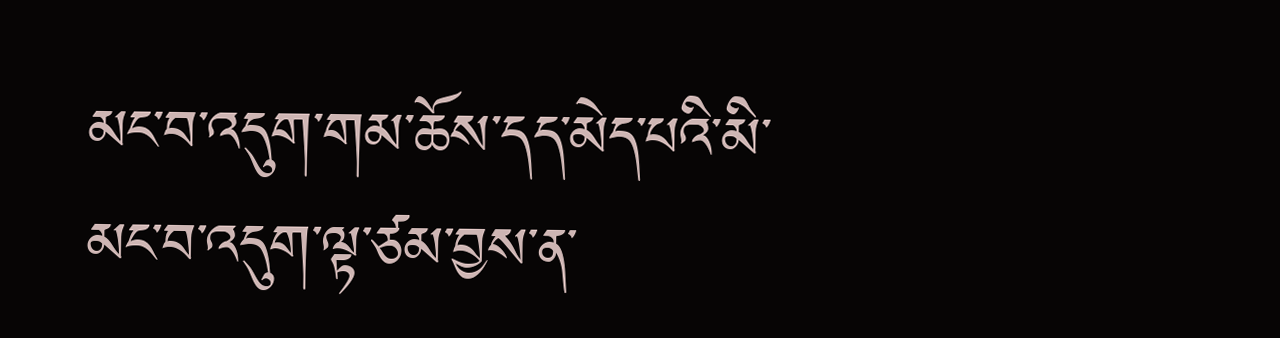མང་བ་འདུག་གམ་ཆོས་དད་མེད་པའི་མི་མང་བ་འདུག་ལྟ་ཙམ་བྱས་ན་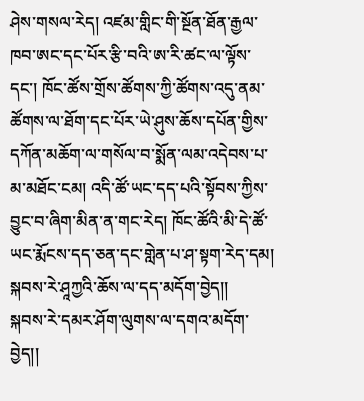ཤེས་གསལ་རེད། འཛམ་གླིང་གི་སྔོན་ཐོན་རྒྱལ་ཁབ་ཨང་དང་པོར་རྩི་བའི་ཨ་རི་ཚང་ལ་ལྟོས་དང་། ཁོང་ཚོས་གྲོས་ཚོགས་ཀྱི་ཚོགས་འདུ་ནམ་ཚོགས་ལ་ཐོག་དང་པོར་ཡེ་ཤུས་ཆོས་དཔོན་གྱིས་དཀོན་མཆོག་ལ་གསོལ་བ་སྨོན་ལམ་འདེབས་པ་མ་མཐོང་ངམ། འདི་ཚོ་ཡང་དད་པའི་སྟོབས་ཀྱིས་བྱུང་བ་ཞིག་མིན་ན་གང་རེད། ཁོང་ཚོའི་མི་དེ་ཚོ་ཡང་རྨོངས་དད་ཅན་དང་གླེན་པ་ཤ་སྟག་རེད་དམ།
སྐབས་རེ་ཤཱཀྱའི་ཆོས་ལ་དད་མདོག་བྱེད།།
སྐབས་རེ་དམར་ཤོག་ལུགས་ལ་དགའ་མདོག་བྱེད།།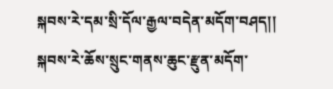སྐབས་རེ་དམ་སྲི་དོལ་རྒྱལ་བདེན་མདོག་བཤད།།
སྐབས་རེ་ཆོས་སྲུང་གནས་ཆུང་རྫུན་མདོག་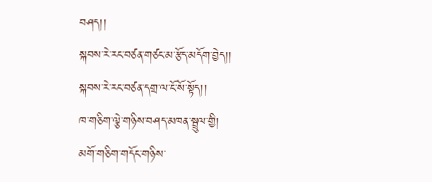བཤད།།
སྐབས་རེ་རང་བཙན་གཙང་མ་རྩོད་མདོག་བྱེད།།
སྐབས་རེ་རང་བཙན་དགྲ་ལ་ངོ་སོ་སྟོད།།
ཁ་གཅིག་ལྕེ་གཉིས་བཤད་མཁན་སྦྲུལ་གྱི།
མགོ་གཅིག་གདོང་གཉིས་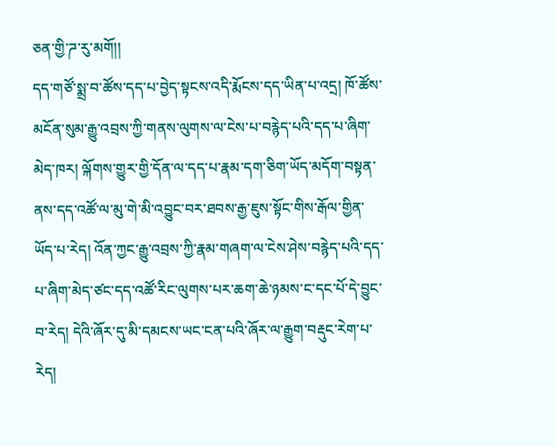ཅན་གྱི་ཌ་རུ་མགོ།།
དད་གཙོ་སྨྲ་བ་ཚོས་དད་པ་བྱེད་སྟངས་འདི་རྨོངས་དད་ཡིན་པ་འདྲ། ཁོ་ཚོས་མངོན་སུམ་རྒྱུ་འབྲས་ཀྱི་གནས་ལུགས་ལ་ངེས་པ་བརྙེད་པའི་དད་པ་ཞིག་མེད་ཁར། ལྐོགས་གྱུར་གྱི་དོན་ལ་དད་པ་རྣམ་དག་ཅིག་ཡོད་མདོག་བསྟན་ནས་དད་འཚོ་ལ་མུ་གེ་མི་འབྱུང་བར་ཐབས་རྒྱ་ཇུས་སྟོང་གིས་རྒོལ་གྱིན་ཡོད་པ་རེད། འོན་ཀྱང་རྒྱུ་འབྲས་ཀྱི་རྣམ་གཞག་ལ་ངེས་ཤེས་བརྙེད་པའི་དད་པ་ཞིག་མེད་ཙང་དད་འཚོ་རིང་ལུགས་པར་ཆག་ཆེ་ཉམས་ང་དང་པོ་དེ་བྱུང་བ་རེད། དེའི་ཞོར་དུ་མི་དམངས་ཡང་ངན་པའི་ཞོར་ལ་རྒྱུག་བརྡུང་རེག་པ་རེད།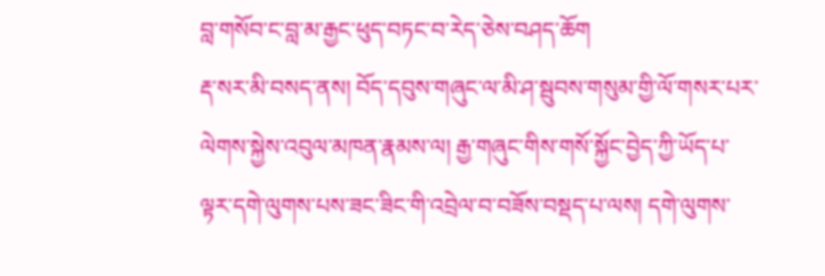བླ་གསོབ་ང་བླ་མ་རྒྱང་ཕུད་བཏང་བ་རེད་ཅེས་བཤད་ཆོག
རྡ་སར་མི་བསད་ནས། བོད་དབུས་གཞུང་ལ་མི་ཤ་སྦུབས་གསུམ་གྱི་ལོ་གསར་པར་ལེགས་སྐྱེས་འབུལ་མཁན་རྣམས་ལ། རྒྱ་གཞུང་གིས་གསོ་སྐྱོང་བྱེད་ཀྱི་ཡོད་པ་ལྟར་དགེ་ལུགས་པས་ཟང་ཟིང་གི་འབྲེལ་བ་བཟོས་བསྡད་པ་ལས། དགེ་ལུགས་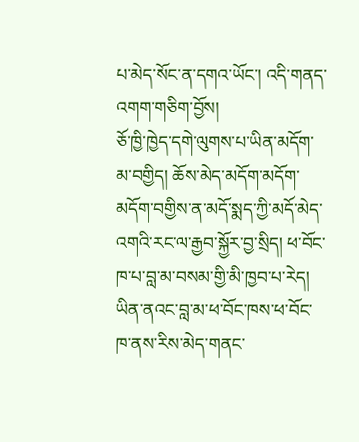པ་མེད་སོང་ན་དགའ་ཡོང་། འདི་གནད་འགག་གཅིག་བྱོས།
ཅོ་ཁྱི་ཁྱེད་དགེ་ལུགས་པ་ཡིན་མདོག་མ་བགྱིད། ཆོས་མེད་མདོག་མདོག་མདོག་བགྱིས་ན་མདོ་སྨད་ཀྱི་མདོ་མེད་འགའི་རང་ལ་རྒྱབ་སྐྱོར་བྱ་སྲིད། ཕ་བོང་ཁ་པ་བླ་མ་བསམ་གྱི་མི་ཁྱབ་པ་རེད། ཡིན་ནའང་བླ་མ་ཕ་བོང་ཁས་ཕ་བོང་ཁ་ནས་རིས་མེད་གནང་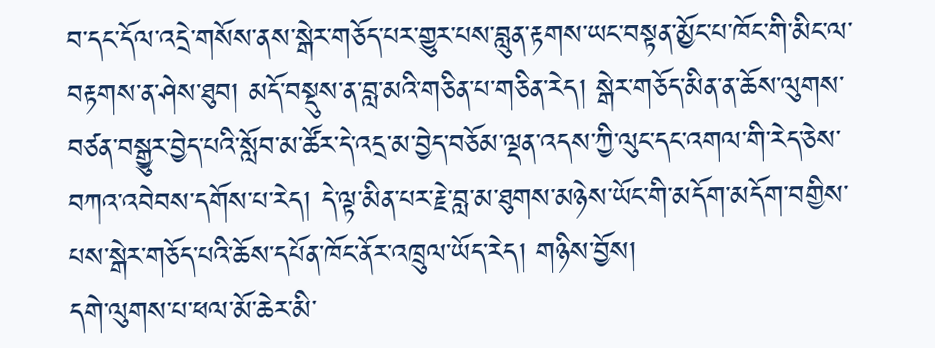བ་དང་དོལ་འདྲེ་གསོས་ནས་སྒེར་གཅོད་པར་གྱུར་པས་བླུན་རྟགས་ཡང་བསྟན་མྱོང་པ་ཁོང་གི་མིང་ལ་བརྟགས་ན་ཤེས་ཐུབ། མདོ་བསྡུས་ན་བླ་མའི་གཅིན་པ་གཅིན་རེད། སྒེར་གཅོད་མིན་ན་ཆོས་ལུགས་བཙན་བསྒྱུར་བྱེད་པའི་སློབ་མ་ཚོར་དེ་འདྲ་མ་བྱེད་བཅོམ་ལྡན་འདས་ཀྱི་ལུང་དང་འགལ་གི་རེད་ཅེས་བཀའ་འབེབས་དགོས་པ་རེད། དེ་ལྟ་མིན་པར་རྗེ་བླ་མ་ཐུགས་མཉེས་ཡོང་གི་མདོག་མདོག་བགྱིས་པས་སྒེར་གཅོད་པའི་ཆོས་དཔོན་ཁོང་ནོར་འཁྲུལ་ཡོད་རེད། གཉིས་བྱོས།
དགེ་ལུགས་པ་ཕལ་མོ་ཆེར་མི་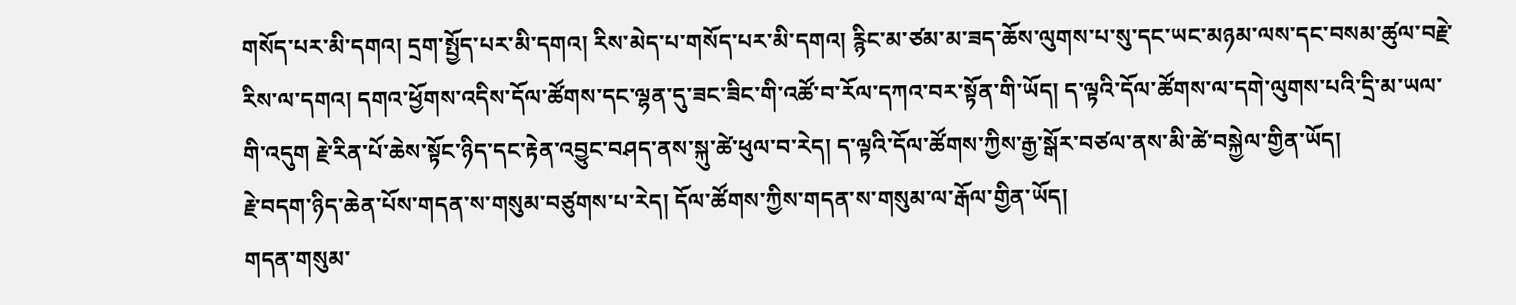གསོད་པར་མི་དགའ། དྲག་སྤྱོད་པར་མི་དགའ། རིས་མེད་པ་གསོད་པར་མི་དགའ། རྙིང་མ་ཙམ་མ་ཟད་ཆོས་ལུགས་པ་སུ་དང་ཡང་མཉམ་ལས་དང་བསམ་ཚུལ་བརྗེ་རིས་ལ་དགའ། དགའ་ཕྱོགས་འདིས་དོལ་ཚོགས་དང་ལྷན་དུ་ཟང་ཟིང་གི་འཚོ་བ་རོལ་དཀའ་བར་སྟོན་གི་ཡོད། ད་ལྟའི་དོལ་ཚོགས་ལ་དགེ་ལུགས་པའི་དྲི་མ་ཡལ་གི་འདུག རྗེ་རིན་པོ་ཆེས་སྟོང་ཉིད་དང་རྟེན་འབྱུང་བཤད་ནས་སྐུ་ཚེ་ཕུལ་བ་རེད། ད་ལྟའི་དོལ་ཚོགས་ཀྱིས་རྒྱ་སྒོར་བཙལ་ནས་མི་ཚེ་བསྐྱེལ་གྱིན་ཡོད།
རྗེ་བདག་ཉིད་ཆེན་པོས་གདན་ས་གསུམ་བཙུགས་པ་རེད། དོལ་ཚོགས་ཀྱིས་གདན་ས་གསུམ་ལ་རྒོལ་གྱིན་ཡོད།
གདན་གསུམ་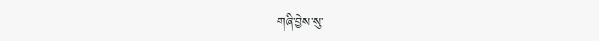གཞི་བྱེས་སུ་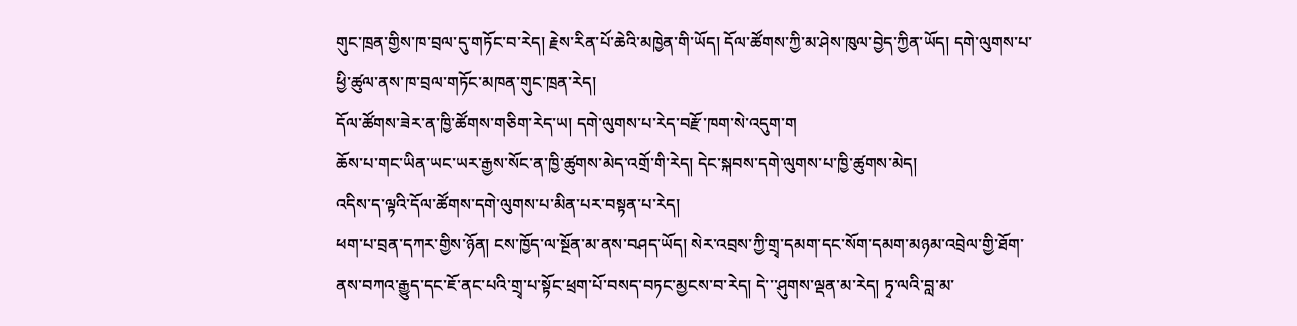གུང་ཁྲན་གྱིས་ཁ་བྲལ་དུ་གཏོང་བ་རེད། རྗེས་རིན་པོ་ཆེའི་མཁྱེན་གི་ཡོད། དོལ་ཚོགས་ཀྱི་མ་ཤེས་ཁུལ་བྱེད་ཀྱིན་ཡོད། དགེ་ལུགས་པ་ཕྱི་ཚུལ་ནས་ཁ་བྲལ་གཏོང་མཁན་གུང་ཁྲན་རེད།
དོལ་ཚོགས་ཟེར་ན་ཁྱི་ཚོགས་གཅིག་རེད་ཡ། དགེ་ལུགས་པ་རེད་བརྫོ་ཁག་སེ་འདུག་ག
ཆོས་པ་གང་ཡིན་ཡང་ཡར་རྒྱས་སོང་ན་ཁྱི་ཚུགས་མེད་འགྲོ་གི་རེད། དེང་སྐབས་དགེ་ལུགས་པ་ཁྱི་ཚུགས་མེད།
འདིས་ད་ལྟའི་དོལ་ཚོགས་དགེ་ལུགས་པ་མིན་པར་བསྟན་པ་རེད།
ཕག་པ་བྲན་དཀར་གྱིས་ཉོན། ངས་ཁྱོད་ལ་སྔོན་མ་ནས་བཤད་ཡོད། སེར་འབྲས་ཀྱི་གྲྭ་དམག་དང་སོག་དམག་མཉམ་འབྲེལ་གྱི་ཐོག་ནས་བཀའ་རྒྱུད་དང་ཇོ་ནང་པའི་གྲྭ་པ་སྟོང་ཕྲག་པོ་བསད་བཏང་མྱངས་བ་རེད། དེ་་་ཤུགས་ལྡན་མ་རེད། ཏྭ་ལའི་བླ་མ་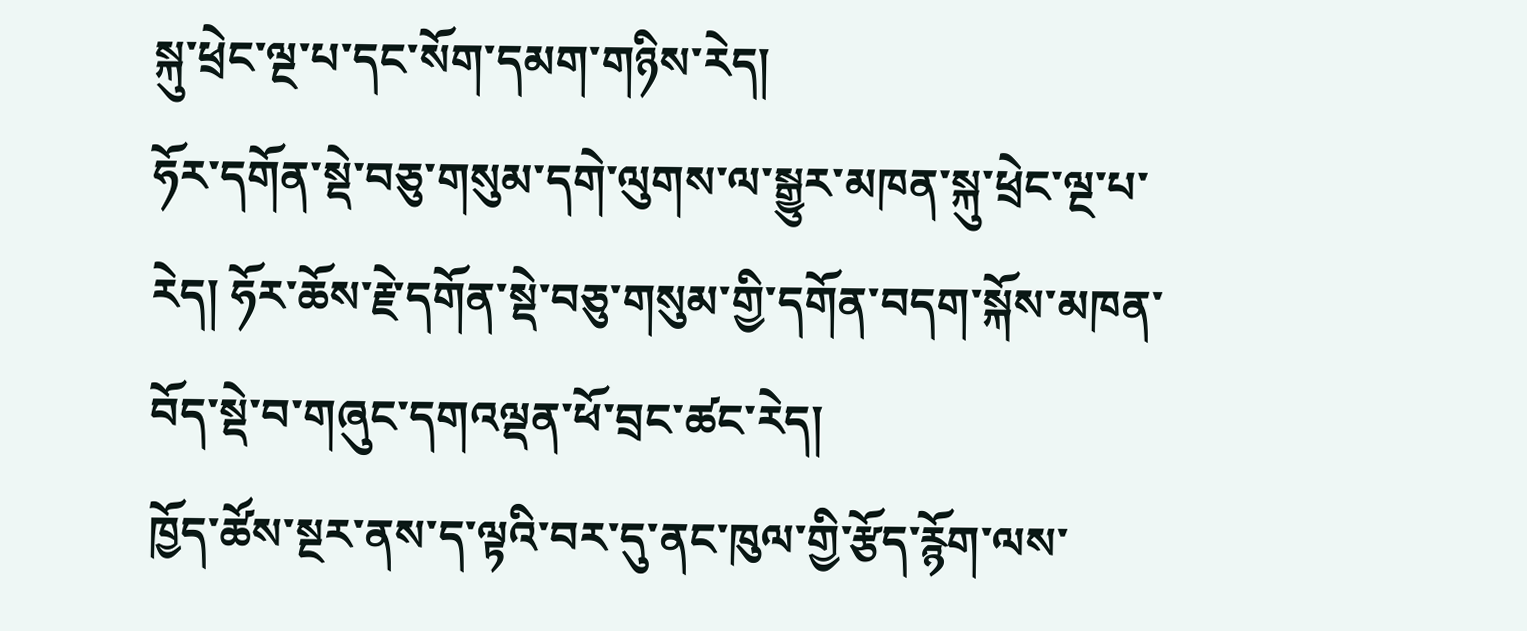སྐུ་ཕྲེང་ལྔ་པ་དང་སོག་དམག་གཉིས་རེད།
ཧོར་དགོན་སྡེ་བཅུ་གསུམ་དགེ་ལུགས་ལ་སྒྱུར་མཁན་སྐུ་ཕྲེང་ལྔ་པ་རེད། ཧོར་ཆོས་རྗེ་དགོན་སྡེ་བཅུ་གསུམ་གྱི་དགོན་བདག་སྐོས་མཁན་བོད་སྡེ་བ་གཞུང་དགའལྡན་ཕོ་བྲང་ཚང་རེད།
ཁྱོད་ཚོས་སྔར་ནས་ད་ལྟའི་བར་དུ་ནང་ཁུལ་གྱི་རྩོད་རྙོག་ལས་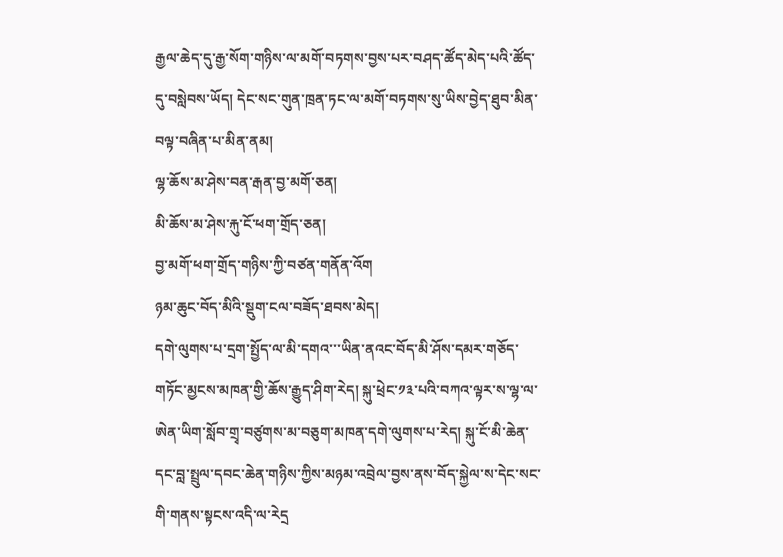རྒྱལ་ཆེད་དུ་རྒྱ་སོག་གཉིས་ལ་མགོ་བཏགས་བྱས་པར་བཤད་ཚོད་མེད་པའི་ཚོད་དུ་བསླེབས་ཡོད། དེང་སང་གུན་ཁྲན་ཏང་ལ་མགོ་བཏགས་སུ་ཡིས་བྱེད་ཐུབ་མིན་བལྟ་བཞིན་པ་མིན་ནམ།
ལྷ་ཆོས་མ་ཤེས་བན་རྒན་བྱ་མགོ་ཅན།
མི་ཆོས་མ་ཤེས་རྐུ་ངོ་ཕག་གྲོད་ཅན།
བྱ་མགོ་ཕག་གྲོད་གཉིས་ཀྱི་བཙན་གནོན་འོག
ཉམ་ཆུང་བོད་མིའི་སྡུག་ངལ་བཟོད་ཐབས་མེད།
དགེ་ལུགས་པ་དྲག་སྤྱོད་ལ་མི་དགའ་་་ཡིན་ནའང་བོད་མི་ཤོས་དམར་གཅོད་གཏོང་མྱངས་མཁན་གྱི་ཆོས་རྒྱུད་ཤིག་རེད། སྐུ་ཕྲེང་༡༣་པའི་བཀའ་ལྟར་ས་ལྷ་ལ་ཨེན་ཡིག་སློབ་གྲྭ་བཙུགས་མ་བཅུག་མཁན་དགེ་ལུགས་པ་རེད། སྐུ་ངོ་མི་ཆེན་དང་བླ་སྤྲུལ་དབང་ཆེན་གཉིས་ཀྱིས་མཉམ་འབྲེལ་བྱས་ནས་བོད་སྐྱེལ་ས་དེང་སང་གི་གནས་སྟངས་འདི་ལ་རེདྲ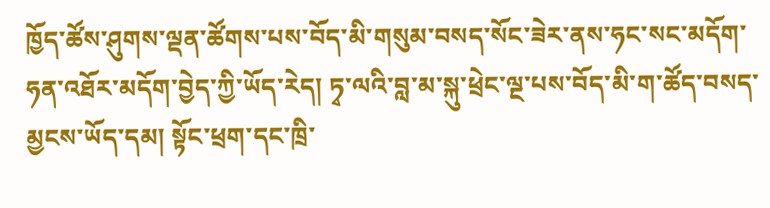ཁྱོད་ཚོས་ཤུགས་ལྡན་ཚོགས་པས་བོད་མི་གསུམ་བསད་སོང་ཟེར་ནས་ཧང་སང་མདོག་ཧན་འཐོར་མདོག་བྱེད་ཀྱི་ཡོད་རེད། ཏྭ་ལའི་བླ་མ་སྐུ་ཕྲེང་ལྔ་པས་བོད་མི་ག་ཚོད་བསད་མྱངས་ཡོད་དམ། སྟོང་ཕྲག་དང་ཁྲི་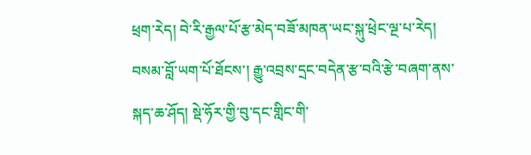ཕྲག་རེད། བེ་རི་རྒྱལ་པོ་རྩ་མེད་བཟོ་མཁན་ཡང་སྐུ་ཕྲེང་ལྔ་པ་རེད།
བསམ་བློ་ཡག་པོ་ཐོངས་། རྒྱུ་འབྲས་དྲང་བདེན་རྩ་བའི་རྩེ་བཞག་ནས་སྐད་ཆ་ཤོད། སྡེ་ཧོར་གྱི་བུ་དང་གླིང་གི་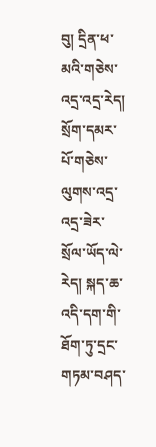བུ། དྲིན་ཕ་མའི་གཅེས་འདྲ་འདྲ་རེད། སྲོག་དམར་པོ་གཅེས་ལུགས་འདྲ་འདྲ་ཟེར་སྲོལ་ཡོད་ལེ་རེད། སྐད་ཆ་འདི་དག་གི་ཐོག་ཏུ་དྲང་གཏམ་བཤད་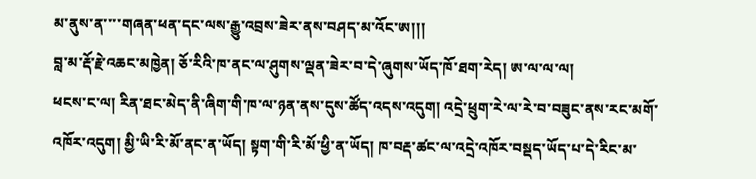མ་ནུས་ན་་་་གཞན་ཕན་དང་ལས་རྒྱུ་འབྲས་ཟེར་ནས་བཤད་མ་འོང་ཨ།།།
བླ་མ་རྡོ་རྗེ་འཆང་མཁྱེན། ཅོ་རིའི་ཁ་ནང་ལ་ཤུགས་ལྡན་ཟེར་བ་དེ་ཞུགས་ཡོད་ཁོ་ཐག་རེད། ཨ་ལ་ལ་ལ།
ཕངས་ང་ལ། རིན་ཐང་མེད་ནི་ཞིག་གི་ཁ་ལ་ཉན་ནས་དུས་ཚོད་འདས་འདུག། འདྲེ་ཕྲུག་རེ་ལ་རེ་བ་བཟུང་ནས་རང་མགོ་འཁོར་འདུག། མྱི་ཡི་རི་མོ་ནང་ན་ཡོད། སྟག་གི་རི་མོ་ཕྱི་ན་ཡོད། ཁ་བརྡ་ཚང་ལ་འདྲེ་འཁོར་བསྡད་ཡོད་པ་དེ་རིང་མ་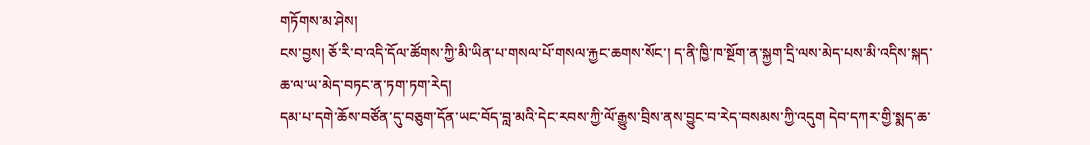གཏོགས་མ་ཤེས།
ངས་བྱས། ཅོ་རི་བ་འདི་དོལ་ཚོགས་ཀྱི་མི་ཡིན་པ་གསལ་པོ་གསལ་རྐྱང་ཆགས་སོང་། ད་ནི་ཁྱི་ཁ་སྔོག་ན་སྐྱག་དྲི་ལས་མེད་པས་མི་འདིས་སྐད་ཆ་ལ་ཡ་མེད་བཏང་ན་ཏག་ཏག་རེད།
དམ་པ་དགེ་ཆོས་བཙོན་དུ་བཅུག་དོན་ཡང་བོད་བླ་མའི་དེང་རབས་ཀྱི་ལོ་རྒྱུས་བྲིས་ནས་བྱུང་བ་རེད་བསམས་ཀྱི་འདུག དེབ་དཀར་གྱི་སྨད་ཆ་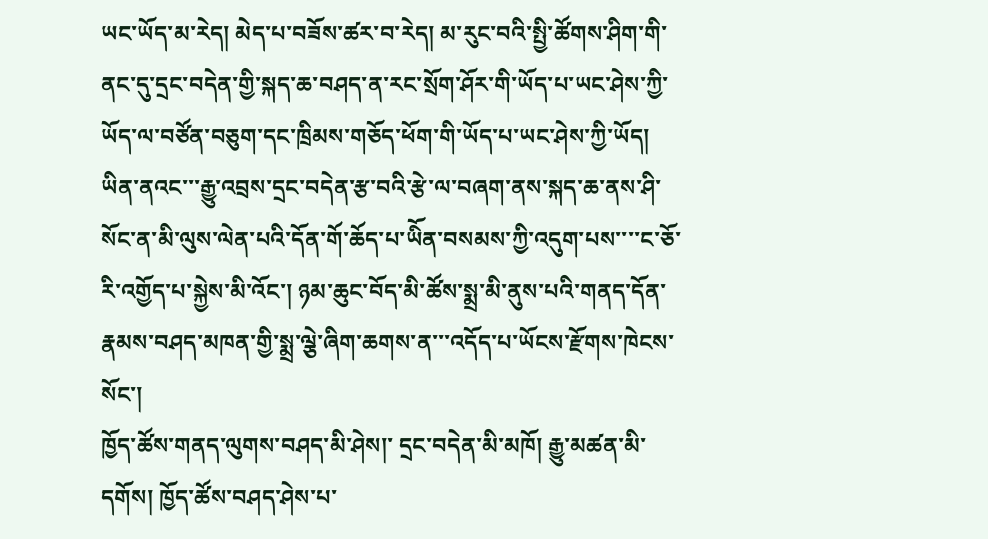ཡང་ཡོད་མ་རེད། མེད་པ་བཟོས་ཚར་བ་རེད། མ་རུང་བའི་སྤྱི་ཚོགས་ཤིག་གི་ནང་དུ་དྲང་བདེན་གྱི་སྐད་ཆ་བཤད་ན་རང་སྲོག་ཤོར་གི་ཡོད་པ་ཡང་ཤེས་ཀྱི་ཡོད་ལ་བཙོན་བཅུག་དང་ཁྲིམས་གཅོད་ཕོག་གི་ཡོད་པ་ཡང་ཤེས་ཀྱི་ཡོད།
ཡིན་ནའང་་་རྒྱུ་འབྲས་དྲང་བདེན་རྩ་བའི་རྩེ་ལ་བཞག་ནས་སྐད་ཆ་ནས་ཤི་སོང་ན་མི་ལུས་ལེན་པའི་དོན་གོ་ཆོད་པ་ཡིོན་བསམས་ཀྱི་འདུག་པས་་་་ང་ཅོ་རི་འགྱོད་པ་སྐྱེས་མི་འོང་། ཉམ་ཆུང་བོད་མི་ཚོས་སྨྲ་མི་ནུས་པའི་གནད་དོན་རྣམས་བཤད་མཁན་གྱི་སྨྲ་ལྕེ་ཞིག་ཆགས་ན་་་འདོད་པ་ཡོངས་རྫོགས་ཁེངས་སོང་།
ཁྱོད་ཚོས་གནད་ལུགས་བཤད་མི་ཤེས།་ དྲང་བདེན་མི་མཁོ། རྒྱུ་མཚན་མི་དགོས། ཁྱོད་ཚོས་བཤད་ཤེས་པ་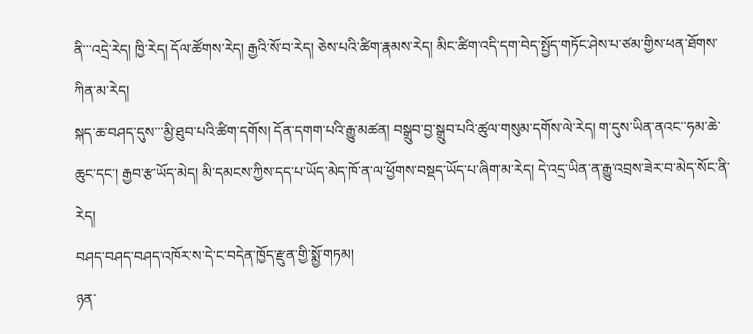ནི་་་འདྲེ་རེད། ཁྱི་རེད། དོལ་ཚོགས་རེད། རྒྱའི་སོ་བ་རེད། ཅེས་པའི་ཚིག་རྣམས་རེད། མིང་ཚིག་འདི་དག་བེད་སྤྱོད་གཏོང་ཤེས་པ་ཙམ་གྱིས་ཕན་ཐོགས་ཀིན་མ་རེད།
སྐད་ཆ་བཤད་དུས་་་མྱི་ཐུབ་པའི་ཚིག་དགོས། དོན་དགག་པའི་རྒྱུ་མཚན། བསྒྲུབ་བྱ་སྒྲུབ་པའི་ཚུལ་གསུམ་དགོས་ལེ་རེད། ག་དུས་ཡིན་ནའང་་ཧམ་ཆེ་ཆུང་དང་། རྒྱབ་རྩ་ཡོད་མེད། མི་དམངས་ཀྱིས་དད་པ་ཡོད་མེད་ཁོ་ན་ལ་ཕྱོགས་བསྡད་ཡོད་པ་ཞིག་མ་རེད། དེ་འདྲ་ཡིན་ན་རྒྱུ་འབྲས་ཟེར་བ་མེད་སོང་ནི་རེད།
བཤད་བཤད་བཤད་འཁོར་ས་དེ་ང་བདེན་ཁྱོད་རྫུན་གྱི་སྨྱོ་གཏམ།
ཉན་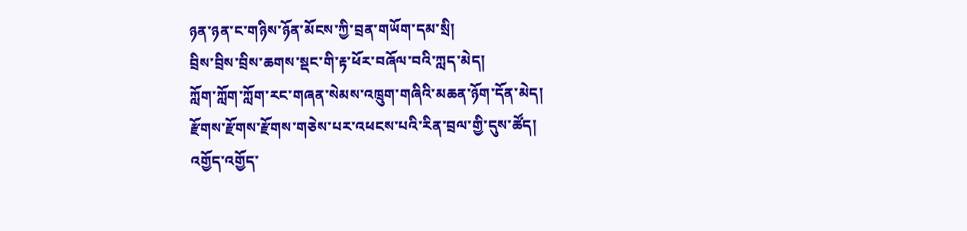ཉན་ཉན་ང་གཉིས་ཉོན་མོངས་ཀྱི་བྲན་གཡོག་དམ་སྲི།
བྲིས་བྲིས་བྲིས་ཆགས་སྡང་གི་རྟ་ཕོར་བཞོལ་བའི་ཀླད་མེད།
ཀློག་ཀློག་ཀློག་རང་གཞན་སེམས་འཁྲུག་གཞིའི་མཆན་ཉོག་དོན་མེད།
རྫོགས་རྫོགས་རྫོགས་གཅེས་པར་འཕངས་པའི་རིན་བྲལ་གྱི་དུས་ཚོད།
འགྱོད་འགྱོད་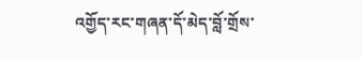འགྱོད་རང་གཞན་དོ་མེད་བློ་གྲོས་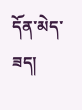དོན་མེད་ཟད།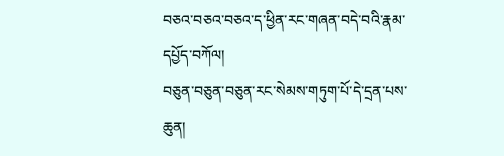བཅའ་བཅའ་བཅའ་ད་ཕྱིན་རང་གཞན་བདེ་བའི་རྣམ་དཔྱོད་བཀོལ།
བཅུན་བཅུན་བཅུན་རང་སེམས་གཏུག་པོ་དེ་དྲན་པས་ཆུན།